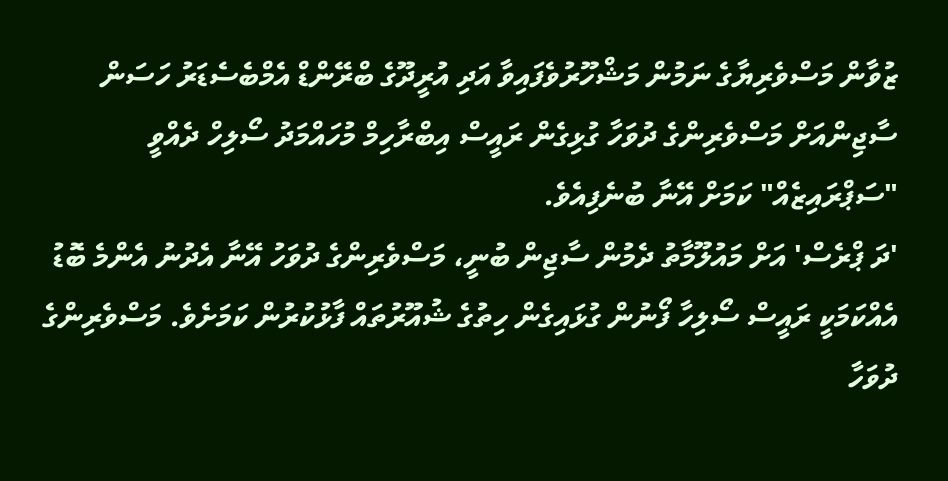ޒުވާން މަސްވެރިޔާގެ ނަމުން މަޝްހޫރުވެފައިވާ އަދި އުރީދޫގެ ބްރޭންޑް އެމްބެސެޑަރު ހަސަން ސާޖިންއަށް މަސްވެރިންގެ ދުވަހާ ގުޅިގެން ރައީސް އިބްރާހިމް މުހައްމަދު ސޯލިހް ދެއްވީ "ސަޕްރައިޒެއް" ކަމަށް އޭނާ ބުނެފިއެވެ.
'ދަ ޕްރެސް' އަށް މައުލޫމާތު ދެމުން ސާޖިން ބުނީ، މަސްވެރިންގެ ދުވަހު އޭނާ އެދުނު އެންމެ ބޮޑު އެއްކަމަކީ ރައީސް ސޯލިހާ ފޯނުން ގުޅައިގެން ހިތުގެ ޝުއޫރުތައް ފާޅުކުރުން ކަމަށެވެ. މަސްވެރިންގެ ދުވަހާ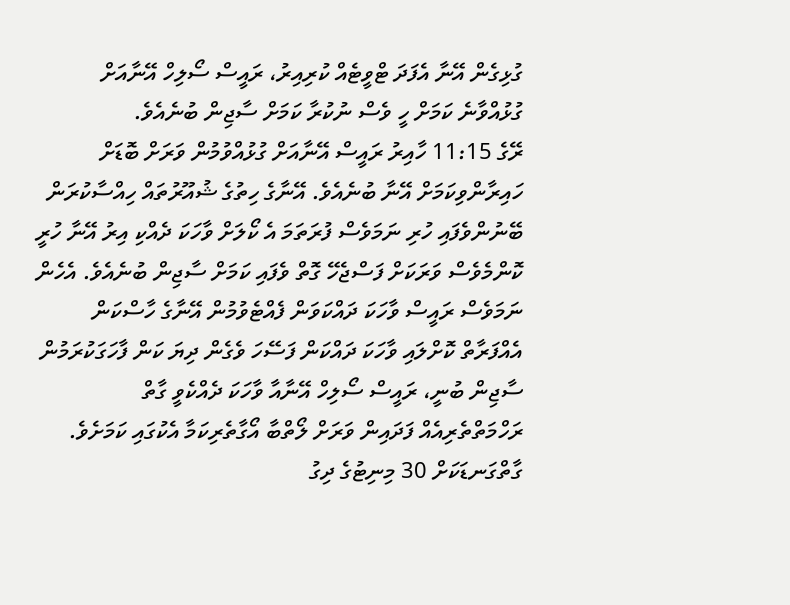ގުޅިގެން އޭނާ އެފަދަ ޓްވީޓެއް ކުރިއިރު، ރައީސް ސޯލިހް އޭނާއަށް ގުޅުއްވާނެ ކަމަށް ހީ ވެސް ނުކުރާ ކަމަށް ސާޖިން ބުނެއެވެ.
ރޭގެ 11:15 ހާއިރު ރައީސް އޭނާއަށް ގުޅުއްވުމުން ވަރަށް ބޮޑަށް ހައިރާންވިކަމަށް އޭނާ ބުނެއެވެ. އޭނާގެ ހިތުގެ ޝުއޫރުތައް ހިއްސާކުރަން ބޭނުންވެފައި ހުރި ނަމަވެސް ފުރަތަމަ އެ ކޯލަށް ވާހަކަ ދެއްކި އިރު އޭނާ ހުރީ ކޮންމެވެސް ވަރަކަށް ފަސްޖެހޭ ގޮތް ވެފައި ކަމަށް ސާޖިން ބުނެއެވެ. އެހެން ނަމަވެސް ރައީސް ވާހަކަ ދައްކަވަން ފެއްޓެވުމުން އޭނާގެ ހާސްކަން އެއްފަރާތް ކޮށްލައި ވާހަކަ ދައްކަން ފަސޭހަ ވެގެން ދިޔަ ކަން ފާހަގަކުރަމުން ސާޖިން ބުނީ، ރައީސް ސޯލިހް އޭނާއާ ވާހަކަ ދެއްކެވީ ގާތް ރަހްމަތްތެރިއެއް ފަދައިން ވަރަށް ލޯތްބާ އޯގާތެރިކަމާ އެކުގައި ކަމަށެވެ.
ގާތްގަނޑަކަށް 30 މިނިޓުގެ ދިގު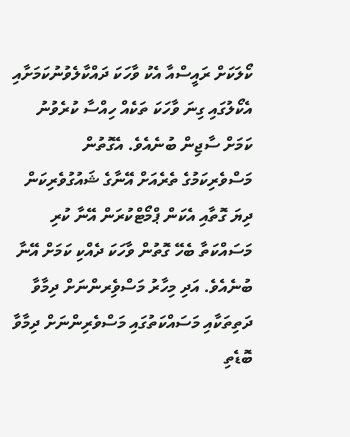ކޯލަކަށް ރައީސްއާ އެކު ވާހަކަ ދައްކާލެވުނުކަމަށާއި އެކޯލުގައި ގިނަ ވާހަކަ ތަކެއް ހިއްސާ ކުރެވުނު ކަމަށް ސާޖިން ބުނެއެވެ. އެގޮތުން މަސްވެރިކަމުގެ ތެރެއަށް އޭނާގެ ޝައުގުވެރިކަން ދިޔަ ގޮތާއި އެކަން ޕްމޯޓްކުރަން އޭނާ ކުރި މަސައްކަތާ ބެހޭ ގޮތުން ވާހަކަ ދެއްކި ކަމަށް އޭނާ ބުނެއެވެ. އަދި މިހާރު މަސްވެިރންނަށް ދިމާވާ ދަތިތަކާއި މަސައްކަތުގައި މަސްވެރިންނަށް ދިމާވާ ބޮޑެތި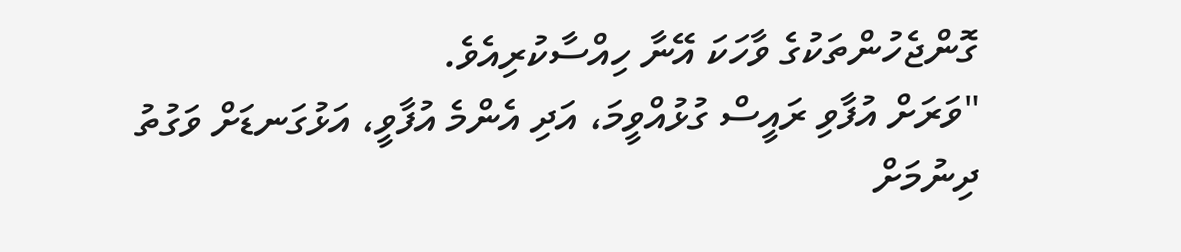ގޮންޖެހުންތަކުގެ ވާހަކަ އޭނާ ހިއްސާކުރިއެވެ.
"ވަރަށް އުފާވި ރައީސް ގުޅުއްވީމަ، އަދި އެންމެ އުފާވީ، އަޅުގަނޑަށް ވަގުތު ދިނުމަށް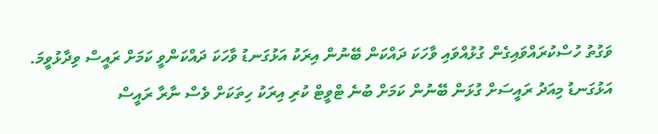ވަގުތު ހުސްކުރައްވައިގެން ގުޅުއްވައި ވާހަކަ ދައްކަން ބޭނުން އިރަކު އަޅުގަނޑު ވާހަކަ ދައްކަންވީ ކަމަށް ރައީސް ވިދާޅުވީމަ. އަޅުގަނޑު މިއަދު ރައީސަށް ގުޅަން ބޭނުން ކަމަށް ބުނެ ޓްވީޓް ކުރި އިރަކު ހިތަކަށް ވެސް ނާރާ ރައީސް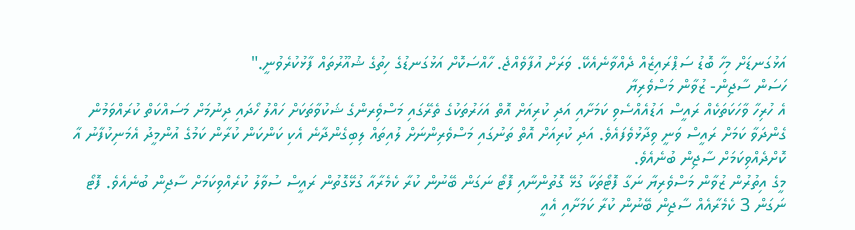އަޅުގަނޑަށް މިހާ ބޮޑު ސަޕްރައިޒެއް ދެއްވާނެއެކޭ. ވަރަށް އުފާވެއްޖެ. ހާއްސަކޮށް އަޅުގަނޑުގެ ހިތުގެ ޝުއޫރުތައް ފާޅުކުރެވުނީ."
ހަސަން ސާޖިން- ޒުވާން މަސްވެރިޔާ
އެ ހުރިހާ ވާހަކަތަކެއް ރައީސް އަޑުއެއްސެވި ކަމަށާއި އަދި ކުރިއަށް އޮތް އަހަރުތަކުގެ ތެރޭގައި މަސްވެިރންގެ ޝަކުވާތަކަށް ހައްލު ހޯދައި ދިނުމަށް މަސައްކަތް ކުރައްވަމުން ގެންދަވާ ކަމަށް ރައީސް ވަނީ ވިދާޅުވެފައެވެ. އަދި ކުރިއަށް އޮތް ތަނުގައި މަސްވެރިންނަށް ލުއިތައް ލިބިގެންދާނެ އެކި ކަންކަން ކުރާން ކަމުގެ އުންމީދު އެމަނިކުފާނު އާ ކޮށްދެއްވިކަމަށް ސާޖިން ބުނެއެވެ.
މީގެ އިތުރުން ޒުވާން މަސްވެރިޔާ ނަގާ ފޮޓޯތަކާ ގުޅޭ ގޮތުންނާއި ފޮޓޯ ނަގަން ބޭނުން ކުރާ ކެމެރާއާ ގުޅޭގޮތުން ރައީސް ސުވާލު ކުރެއްވިކަމަށް ސާޖިން ބުނެއެވެ. ފޮޓޯ ނަގަން 3 ކެމެރާއެއް ސާޖިން ބޭނުން ކުރާ ކަމަށާއި އެއީ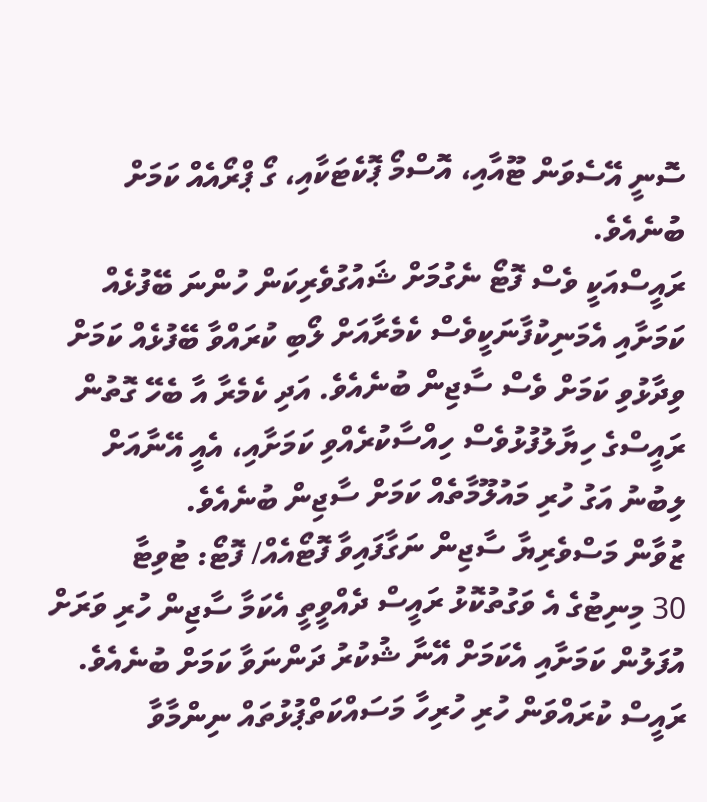ސޮނީ އޭސެވަން ޓޫއާއި، އޮސްމޯ ޕޮކެޓަކާއި، ގޯ ޕްރޯއެއް ކަމަށް ބުނެއެވެ.
ރައީސްއަކީ ވެސް ފޮޓޯ ނެގުމަށް ޝައުގުވެރިކަން ހުންނަ ބޭފުޅެއް ކަމަށާއި އެމަނިކުފާނަކީވެސް ކެމެރާއަށް ލޯބި ކުރައްވާ ބޭފުޅެއް ކަމަށް ވިދާޅުވި ކަމަށް ވެސް ސާޖިން ބުނެއެވެ. އަދި ކެމެރާ އާ ބެހޭ ގޮތުން ރައީސްގެ ހިޔާލުފުޅުވެސް ހިއްސާކުރެއްވި ކަމަށާއި، އެއީ އޭނާއަށް ލިބުނު އަގު ހުރި މައުލޫމާތެއް ކަމަށް ސާޖިން ބުނެއެވެ.
ޒުވާން މަސްވެރިޔާ ސާޖިން ނަގާފައިވާ ފޮޓޯއެއް/ ފޮޓޯ: ޓުވިޓާ
30 މިނިޓުގެ އެ ވަގުތުކޮޅު ރައީސް ދެއްވީތީ އެކަމާ ސާޖިން ހުރި ވަރަށް އުފަލުން ކަމަށާއި އެކަމަށް އޭނާ ޝުކުރު ދަންނަވާ ކަމަށް ބުނެއެވެ. ރައީސް ކުރައްވަން ހުރި ހުރިހާ މަސައްކަތްޕުޅުތައް ނިންމާވާ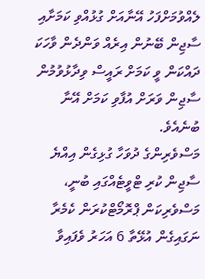ލެއްވުމަށްފަހު އޭނާއަށް ގުޅުއްވި ކަމަށާއި ސާޖިން ބޭނުން އިރެއް ވަންދެން ވާހަކަ ދައްކަން ވީ ކަމަށް ރައީސް ވިދާޅުވުމުން ސާޖިން ވަރަށް އުފާވި ކަމަށް އޭނާ ބުނެއެވެ.
މަސްވެރިންގެ ދުވަހާ ގުޅިގެން އިއްޔެ ސާޖިން ކުރި ޓްވީޓެއްގައި ބުނީ، މަސްވެރިކަން ޕްރޮމޯޓްކުރަން ކެމެރާ ނަގައިގެން އުޅޭތާ 6 އަހަރު ވެފައިވާ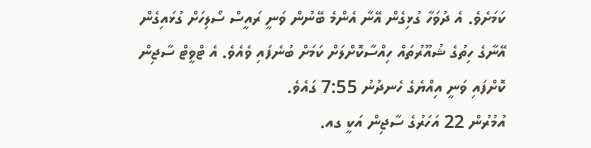ކަމަށެވެ. އެ ދުވަހާ ގުޅިގެން އޭނާ އެންމެ ބޭނުން ވަނީ ރައީސް ސޯލިހަށް ގުޅައިގެން އޭނާގެ ހިތުގެ ޝުއޫރުތައް ހިއްސާކޮށްލަށް ކަމަށް ބުނެފައި ވެއެވެ. އެ ޓްވީޓް ސާޖިން ކޮށްފައި ވަނީ އިއްޔެގެ ހެނދުނު 7:55 ގައެވެ.
އުމުރުން 22 އަހަރުގެ ސާޖިން އަކީ ގއ.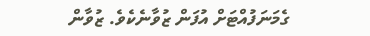ގެމަނަފުއްޓަށް އުފަން ޒުވާނެކެވެ. ޒުވާން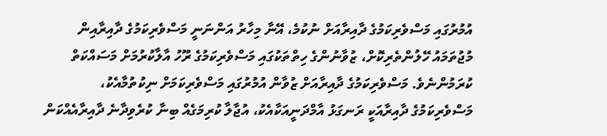އުމުރުގައި މަސްވެރިކަމުގެ ދާއިރާއަށް ނުކުމެ، އޭނާ މިހާރު އަންނަނީ މަސްވެރިކަމުގެ ދާއިރާއިން މުޖުތަމައު ހޭލުންތެރިކޮށް، ޒުވާނުންގެ ހިތްތަކުގައި މަސްވެރިކަމުގެ ރޫހު އާލާކުރުމަށް މަސައްކަތް ކުރަމުންނެވެ. މަސްވެރިކަމުގެ ދާއިރާއަށް ޒުވާން އުމުރުގައި މަސްވެރިކަމަށް ނިކުތުމާއެކު، މަސްވެރިކަމުގެ ދާއިރާއަކީ ރަނގަޅު އާމްދަނީއަކާއެކު، އުޖާލާ ކުރިމަގެއް ބިނާ ކުރެވިދާނެ ދާއިރާއެއްކަން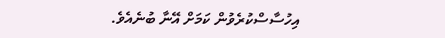އިހުސާސްކުރެވުން ކަމަށް އޭނާ ބުނެއެވެ.